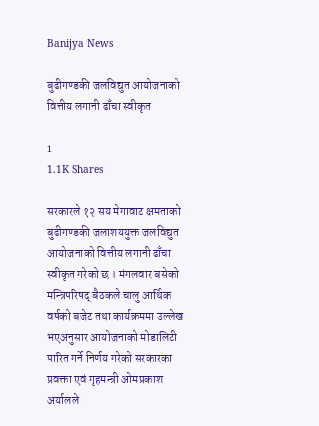Banijya News

बुढीगण्डकी जलविद्युत आयोजनाको वित्तीय लगानी ढाँचा स्वीकृत

1
1.1K Shares

सरकारले १२ सय मेगावाट क्षमताको बुढीगण्डकी जलाशययुक्त जलविद्युत आयोजनाको वित्तीय लगानी ढाँचा स्वीकृत गरेको छ । मंगलवार बसेको मन्त्रिपरिषद् बैठकले चालु आर्थिक वर्षको बजेट तथा कार्यक्रममा उल्लेख भएअनुसार आयोजनाको मोडालिटी पारित गर्ने निर्णय गरेको सरकारका प्रवक्ता एवं गृहमन्त्री ओमप्रकाश अर्यालले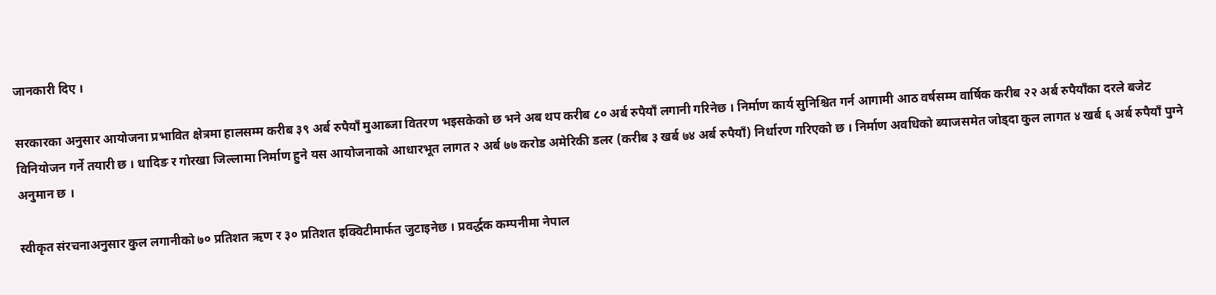जानकारी दिए ।

सरकारका अनुसार आयोजना प्रभावित क्षेत्रमा हालसम्म करीब ३९ अर्ब रुपैयाँ मुआब्जा वितरण भइसकेको छ भने अब थप करीब ८० अर्ब रुपैयाँ लगानी गरिनेछ । निर्माण कार्य सुनिश्चित गर्न आगामी आठ वर्षसम्म वार्षिक करीब २२ अर्ब रुपैयाँका दरले बजेट विनियोजन गर्ने तयारी छ । धादिङ र गोरखा जिल्लामा निर्माण हुने यस आयोजनाको आधारभूत लागत २ अर्ब ७७ करोड अमेरिकी डलर (करीब ३ खर्ब ७४ अर्ब रुपैयाँ) निर्धारण गरिएको छ । निर्माण अवधिको ब्याजसमेत जोड्दा कुल लागत ४ खर्ब ६ अर्ब रुपैयाँ पुग्ने अनुमान छ ।

स्वीकृत संरचनाअनुसार कुल लगानीको ७० प्रतिशत ऋण र ३० प्रतिशत इक्विटीमार्फत जुटाइनेछ । प्रवर्द्धक कम्पनीमा नेपाल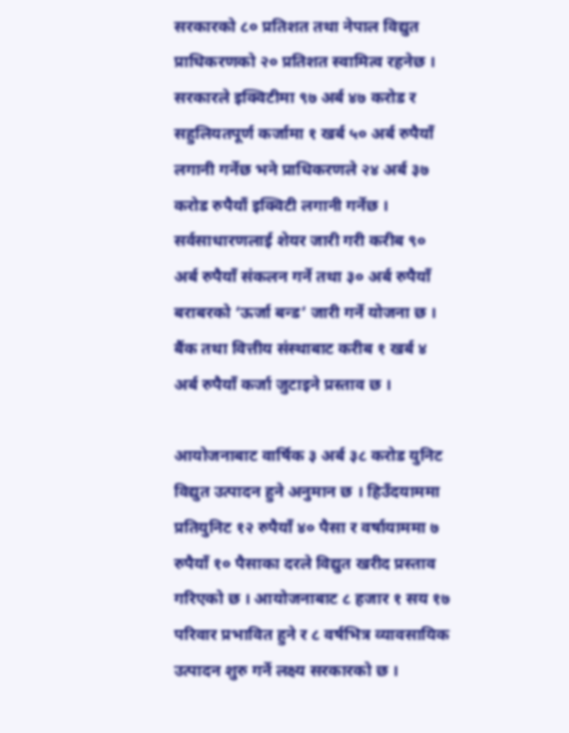सरकारको ८० प्रतिशत तथा नेपाल विद्युत प्राधिकरणको २० प्रतिशत स्वामित्व रहनेछ । सरकारले इक्विटीमा ९७ अर्ब ४७ करोड र सहुलियतपूर्ण कर्जामा १ खर्ब ५० अर्ब रुपैयाँ लगानी गर्नेछ भने प्राधिकरणले २४ अर्ब ३७ करोड रुपैयाँ इक्विटी लगानी गर्नेछ । सर्वसाधारणलाई शेयर जारी गरी करीब ९० अर्ब रुपैयाँ संकलन गर्ने तथा ३० अर्ब रुपैयाँ बराबरको ‘ऊर्जा बन्ड’ जारी गर्ने योजना छ । बैंक तथा वित्तीय संस्थाबाट करीब १ खर्ब ४ अर्ब रुपैयाँ कर्जा जुटाइने प्रस्ताव छ ।

आयोजनाबाट वार्षिक ३ अर्ब ३८ करोड युनिट विद्युत उत्पादन हुने अनुमान छ । हिउँदयाममा प्रतियुनिट १२ रुपैयाँ ४० पैसा र वर्षायाममा ७ रुपैयाँ १० पैसाका दरले विद्युत खरीद प्रस्ताव गरिएको छ । आयोजनाबाट ८ हजार १ सय १७ परिवार प्रभावित हुने र ८ वर्षभित्र व्यावसायिक उत्पादन शुरु गर्ने लक्ष्य सरकारको छ ।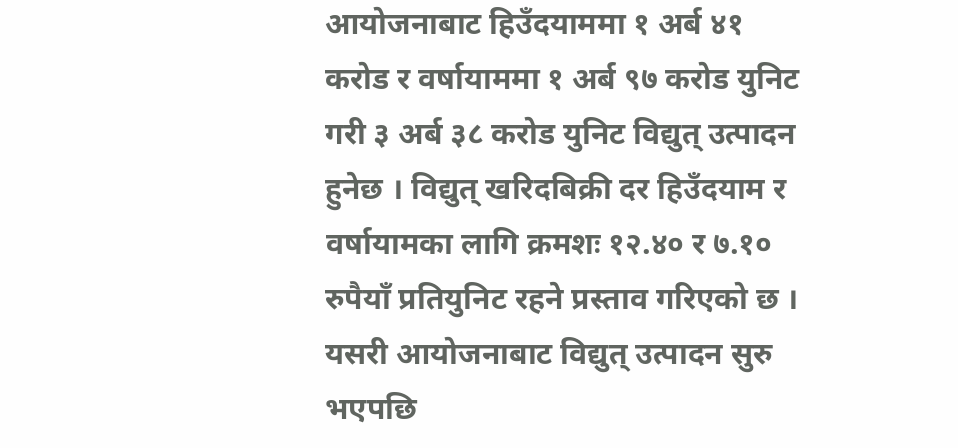आयोजनाबाट हिउँदयाममा १ अर्ब ४१ करोड र वर्षायाममा १ अर्ब ९७ करोड युनिट गरी ३ अर्ब ३८ करोड युनिट विद्युत् उत्पादन हुनेछ । विद्युत् खरिदबिक्री दर हिउँदयाम र वर्षायामका लागि क्रमशः १२.४० र ७.१० रुपैयाँ प्रतियुनिट रहने प्रस्ताव गरिएको छ । यसरी आयोजनाबाट विद्युत् उत्पादन सुरु भएपछि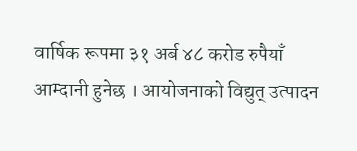वार्षिक रूपमा ३१ अर्ब ४८ करोड रुपैयाँ आम्दानी हुनेछ । आयोजनाको विद्युत् उत्पादन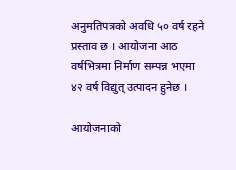अनुमतिपत्रको अवधि ५० वर्ष रहने प्रस्ताव छ । आयोजना आठ वर्षभित्रमा निर्माण सम्पन्न भएमा ४२ वर्ष विद्युत् उत्पादन हुनेछ ।

आयोजनाको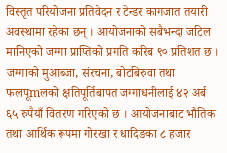विस्तृत परियोजना प्रतिवेदन र टेन्डर कागजात तयारी अवस्थामा रहेका छन् । आयोजनाको सबैभन्दा जटिल मानिएको जग्गा प्राप्तिको प्रगति करिब ९० प्रतिशत छ । जग्गाको मुआब्जा, संरचना, बोटबिरुवा तथा फलपूmलको क्षतिपूर्तिबापत जग्गाधनीलाई ४२ अर्ब ६५ रुपैयाँ वितरण गरिएको छ । आयोजनाबाट भौतिक तथा आर्थिक रूपमा गोरखा र धादिङका ८ हजार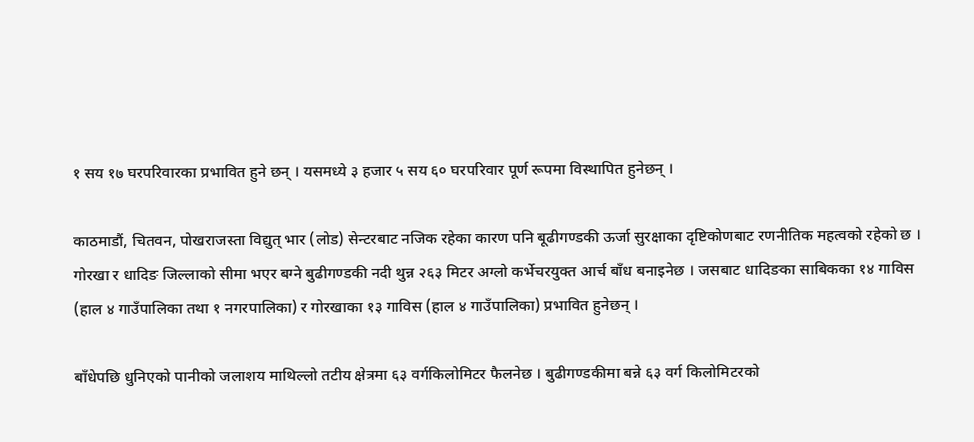१ सय १७ घरपरिवारका प्रभावित हुने छन् । यसमध्ये ३ हजार ५ सय ६० घरपरिवार पूर्ण रूपमा विस्थापित हुनेछन् ।

काठमाडौं, चितवन, पोखराजस्ता विद्युत् भार (लोड) सेन्टरबाट नजिक रहेका कारण पनि बूढीगण्डकी ऊर्जा सुरक्षाका दृष्टिकोणबाट रणनीतिक महत्वको रहेको छ । गोरखा र धादिङ जिल्लाको सीमा भएर बग्ने बुढीगण्डकी नदी थुन्न २६३ मिटर अग्लो कर्भेचरयुक्त आर्च बाँध बनाइनेछ । जसबाट धादिङका साबिकका १४ गाविस (हाल ४ गाउँपालिका तथा १ नगरपालिका) र गोरखाका १३ गाविस (हाल ४ गाउँपालिका) प्रभावित हुनेछन् ।

बाँधेपछि धुनिएको पानीको जलाशय माथिल्लो तटीय क्षेत्रमा ६३ वर्गकिलोमिटर फैलनेछ । बुढीगण्डकीमा बन्ने ६३ वर्ग किलोमिटरको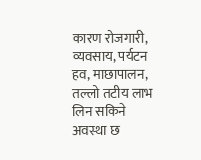कारण रोजगारी, व्यवसाय, पर्यटन हव, माछापालन, तल्लो तटीय लाभ लिन सकिने अवस्था छ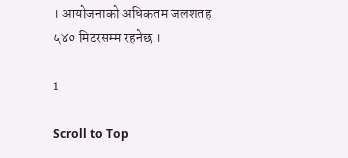। आयोजनाको अधिकतम जलशतह ५४० मिटरसम्म रहनेछ ।

1

Scroll to Top